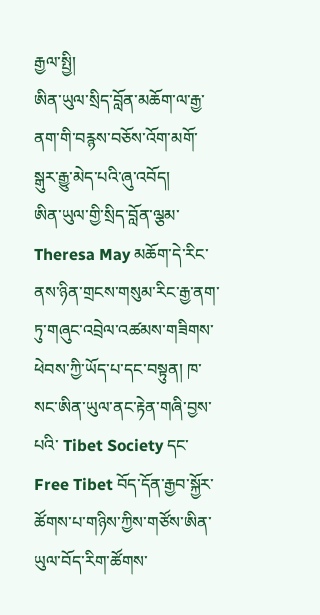རྒྱལ་སྤྱི།
ཨིན་ཡུལ་སྲིད་བློན་མཆོག་ལ་རྒྱ་ནག་གི་བརྙས་བཅོས་འོག་མགོ་སྒུར་རྒྱུ་མེད་པའི་ཞུ་འབོད།
ཨིན་ཡུལ་གྱི་སྲིད་བློན་ལྕམ་ Theresa May མཆོག་དེ་རིང་ནས་ཉིན་གྲངས་གསུམ་རིང་རྒྱ་ནག་ཏུ་གཞུང་འབྲེལ་འཚམས་གཟིགས་ཕེབས་ཀྱི་ཡོད་པ་དང་བསྟུན། ཁ་སང་ཨིན་ཡུལ་ནང་རྟེན་གཞི་བྱས་པའི་ Tibet Society དང་ Free Tibet བོད་དོན་རྒྱབ་སྐྱོར་ཚོགས་པ་གཉིས་ཀྱིས་གཙོས་ཨིན་ཡུལ་བོད་རིག་ཚོགས་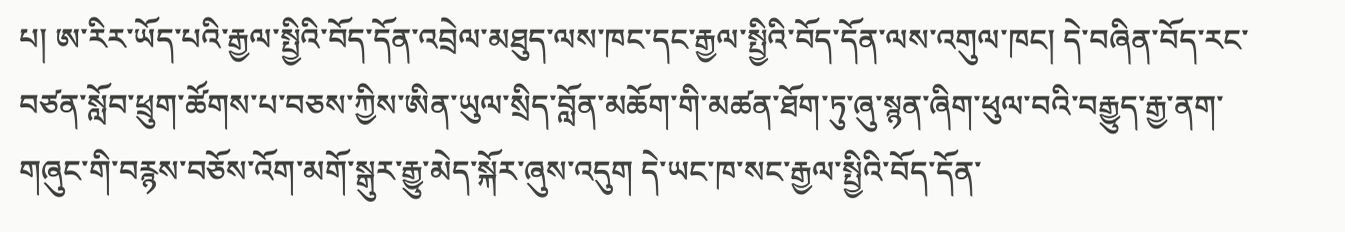པ། ཨ་རིར་ཡོད་པའི་རྒྱལ་སྤྱིའི་བོད་དོན་འབྲེལ་མཐུད་ལས་ཁང་དང་རྒྱལ་སྤྱིའི་བོད་དོན་ལས་འགུལ་ཁང། དེ་བཞིན་བོད་རང་བཙན་སློབ་ཕྲུག་ཚོགས་པ་བཅས་ཀྱིས་ཨིན་ཡུལ་སྲིད་བློན་མཆོག་གི་མཚན་ཐོག་ཏུ་ཞུ་སྙན་ཞིག་ཕུལ་བའི་བརྒྱུད་རྒྱ་ནག་གཞུང་གི་བརྙས་བཅོས་འོག་མགོ་སྒུར་རྒྱུ་མེད་སྐོར་ཞུས་འདུག དེ་ཡང་ཁ་སང་རྒྱལ་སྤྱིའི་བོད་དོན་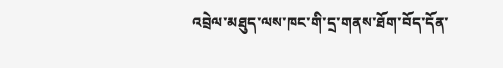འབྲེལ་མཐུད་ལས་ཁང་གི་དྲ་གནས་ཐོག་བོད་དོན་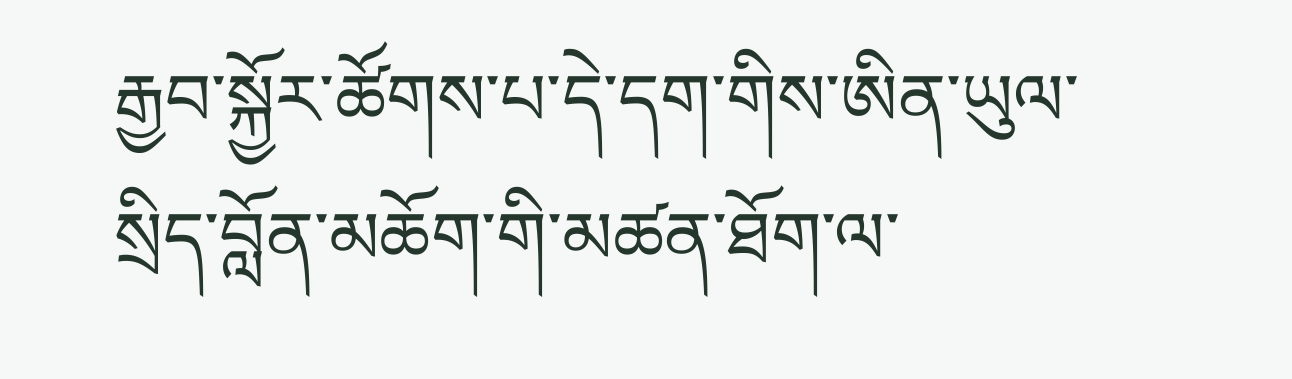རྒྱབ་སྐྱོར་ཚོགས་པ་དེ་དག་གིས་ཨིན་ཡུལ་སྲིད་བློན་མཆོག་གི་མཚན་ཐོག་ལ་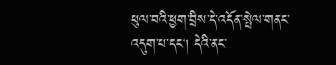ཕུལ་བའི་ཕྱག་བྲིས་དེ་འདོན་སྤེལ་གནང་འདུག་པ་དང། དེའི་ནང་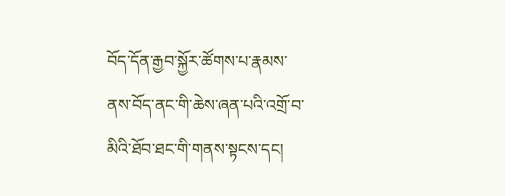བོད་དོན་རྒྱབ་སྐྱོར་ཚོགས་པ་རྣམས་ནས་བོད་ནང་གི་ཆེས་ཞན་པའི་འགྲོ་བ་མིའི་ཐོབ་ཐང་གི་གནས་སྟངས་དང།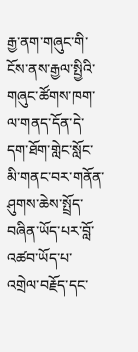རྒྱ་ནག་གཞུང་གི་ངོས་ནས་རྒྱལ་སྤྱིའི་གཞུང་ཚོགས་ཁག་ལ་གནད་དོན་དེ་དག་ཐོག་གླེང་སློང་མི་གནང་བར་གནོན་ཤུགས་ཆེས་སྤྲོད་བཞིན་ཡོད་པར་བློ་འཚབ་ཡོད་པ་འགྲེལ་བརྗོད་དང་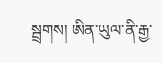སྦྲགས། ཨིན་ཡུལ་ནི་རྒྱ་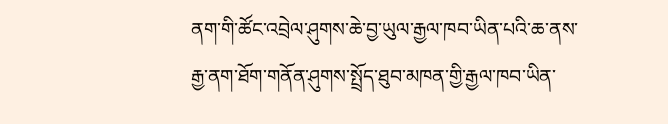ནག་གི་ཚོང་འབྲེལ་ཤུགས་ཆེ་བྱ་ཡུལ་རྒྱལ་ཁབ་ཡིན་པའི་ཆ་ནས་རྒྱ་ནག་ཐོག་གནོན་ཤུགས་སྤྲོད་ཐུབ་མཁན་གྱི་རྒྱལ་ཁབ་ཡིན་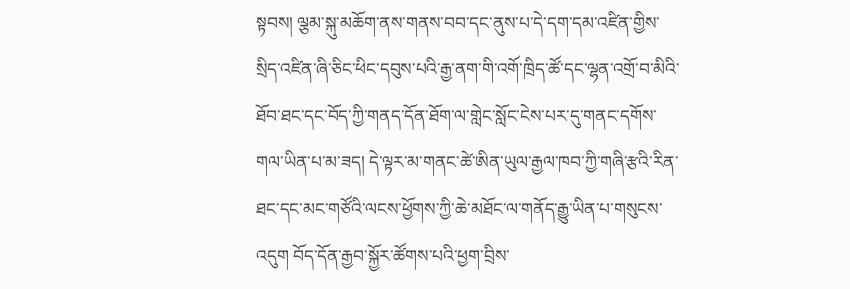སྟབས། ལྕམ་སྐུ་མཆོག་ནས་གནས་བབ་དང་ནུས་པ་དེ་དག་དམ་འཛིན་གྱིས་སྲིད་འཛིན་ཞི་ཅིང་ཕིང་དབུས་པའི་རྒྱ་ནག་གི་འགོ་ཁྲིད་ཚོ་དང་ལྷན་འགྲོ་བ་མིའི་ཐོབ་ཐང་དང་བོད་ཀྱི་གནད་དོན་ཐོག་ལ་གླེང་སློང་ངེས་པར་དུ་གནང་དགོས་གལ་ཡིན་པ་མ་ཟད། དེ་ལྟར་མ་གནང་ཚེ་ཨིན་ཡུལ་རྒྱལ་ཁབ་ཀྱི་གཞི་རྩའི་རིན་ཐང་དང་མང་གཙོའི་ལངས་ཕྱོགས་ཀྱི་ཆེ་མཐོང་ལ་གནོད་རྒྱུ་ཡིན་པ་གསུངས་འདུག བོད་དོན་རྒྱབ་སྐྱོར་ཚོགས་པའི་ཕྱག་བྲིས་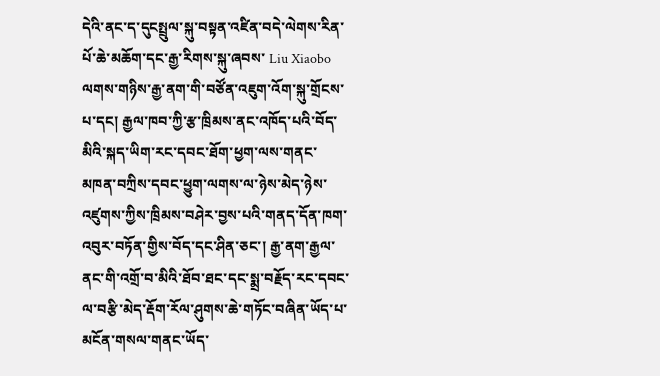དེའི་ནང་ད་དུངསྤྲུལ་སྐུ་བསྟན་འཛིན་བདེ་ལེགས་རིན་པོ་ཆེ་མཆོག་དང་རྒྱ་རིགས་སྐུ་ཞབས་ Liu Xiaobo ལགས་གཉིས་རྒྱ་ནག་གི་བཙོན་འཇུག་འོག་སྐུ་གྲོངས་པ་དང། རྒྱལ་ཁབ་ཀྱི་རྩ་ཁྲིམས་ནང་འཁོད་པའི་བོད་མིའི་སྐད་ཡིག་རང་དབང་ཐོག་ཕྱག་ལས་གནང་མཁན་བཀྲིས་དབང་ཕྱུག་ལགས་ལ་ཉེས་མེད་ཉེས་འཛུགས་ཀྱིས་ཁྲིམས་བཤེར་བྱས་པའི་གནད་དོན་ཁག་འབུར་བཏོན་གྱིས་བོད་དང་ཤིན་ཅང་། རྒྱ་ནག་རྒྱལ་ནང་གི་འགྲོ་བ་མིའི་ཐོབ་ཐང་དང་སྨྲ་བརྗོད་རང་དབང་ལ་བརྩི་མེད་རྡོག་རོལ་ཤུགས་ཆེ་གཏོང་བཞིན་ཡོད་པ་མངོན་གསལ་གནང་ཡོད་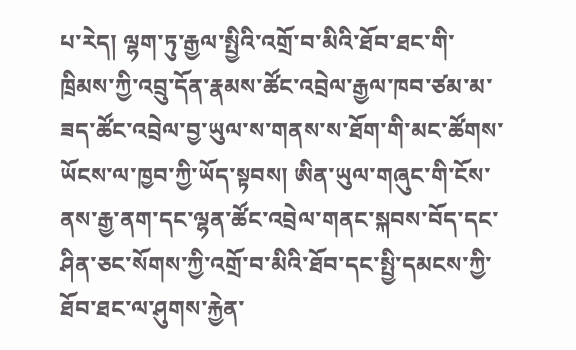པ་རེད། ལྷག་ཏུ་རྒྱལ་སྤྱིའི་འགྲོ་བ་མིའི་ཐོབ་ཐང་གི་ཁྲིམས་ཀྱི་འབྲུ་དོན་རྣམས་ཚོང་འབྲེལ་རྒྱལ་ཁབ་ཙམ་མ་ཟད་ཚོང་འབྲེལ་བྱ་ཡུལ་ས་གནས་ས་ཐོག་གི་མང་ཚོགས་ཡོངས་ལ་ཁྱབ་ཀྱི་ཡོད་སྟབས། ཨིན་ཡུལ་གཞུང་གི་ངོས་ནས་རྒྱ་ནག་དང་ལྷན་ཚོང་འབྲེལ་གནང་སྐབས་བོད་དང་ཤིན་ཅང་སོགས་ཀྱི་འགྲོ་བ་མིའི་ཐོབ་དང་སྤྱི་དམངས་ཀྱི་ཐོབ་ཐང་ལ་ཤུགས་རྐྱེན་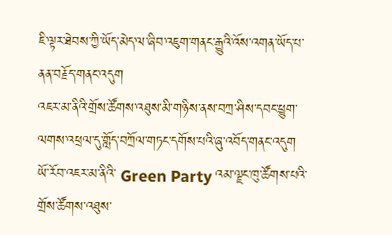ཇི་ལྟར་ཐེབས་ཀྱི་ཡོད་མེད་ལ་ཞིབ་འཇུག་གནང་རྒྱུའི་འོས་འགན་ཡོད་པ་ནན་བརྗོད་གནང་འདུག
འཇར་མ་ནིའི་གྲོས་ཚོགས་འཐུས་མི་གཉིས་ནས་བཀྲ་ཤིས་དབང་ཕྱུག་ལགས་འཕྲལ་དུ་གློད་བཀྲོལ་གཏང་དགོས་པའི་ཞུ་འབོད་གནང་འདུག
ཡོ་རོབ་འཇར་མ་ནིའི་ Green Party འམ་ལྗང་ཁུ་ཚོགས་པའི་གྲོས་ཚོགས་འཐུས་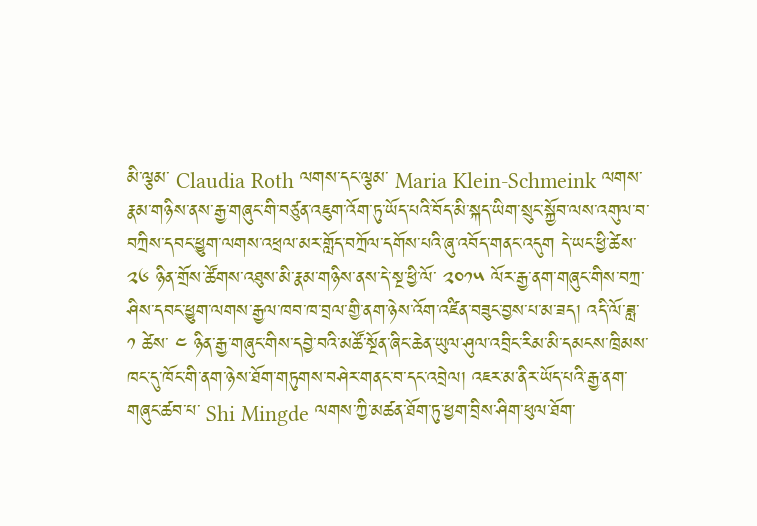མི་ལྕམ་ Claudia Roth ལགས་དང་ལྕམ་ Maria Klein-Schmeink ལགས་རྣམ་གཉིས་ནས་རྒྱ་གཞུང་གི་བཙུན་འཇུག་འོག་ཏུ་ཡོད་པའི་བོད་མི་སྐད་ཡིག་སྲུང་སྐྱོབ་ལས་འགུལ་བ་བཀྲིས་དབང་ཕྱུག་ལགས་འཕྲལ་མར་གློད་བཀྲོལ་དགོས་པའི་ཞུ་འབོད་གནང་འདུག དེ་ཡང་ཕྱི་ཚེས་ ༢༦ ཉིན་གྲོས་ཚོགས་འཐུས་མི་རྣམ་གཉིས་ནས་དེ་སྔ་ཕྱི་ལོ་ ༢༠༡༥ ལོར་རྒྱ་ནག་གཞུང་གིས་བཀྲ་ཤིས་དབང་ཕྱུག་ལགས་རྒྱལ་ཁབ་ཁ་བྲལ་གྱི་ནག་ཉེས་འོག་འཛིན་བཟུང་བྱས་པ་མ་ཟད། འདི་ལོ་ཟླ་ ༡ ཚེས་ ༤ ཉིན་རྒྱ་གཞུང་གིས་དབྱེ་བའི་མཚོ་སྔོན་ཞིང་ཆེན་ཡུལ་ཤུལ་འབྲིང་རིམ་མི་དམངས་ཁྲིམས་ཁང་དུ་ཁོང་གི་ནག་ཉེས་ཐོག་གཏུགས་བཤེར་གནང་བ་དང་འབྲེལ། འཇར་མ་ནིར་ཡོད་པའི་རྒྱ་ནག་གཞུང་ཚབ་པ་ Shi Mingde ལགས་ཀྱི་མཚན་ཐོག་ཏུ་ཕྱག་བྲིས་ཤིག་ཕུལ་ཐོག་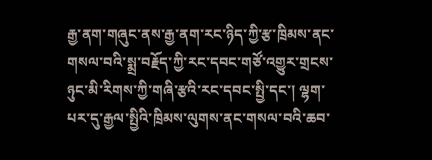རྒྱ་ནག་གཞུང་ནས་རྒྱ་ནག་རང་ཉིད་ཀྱི་རྩ་ཁྲིམས་ནང་གསལ་བའི་སྨྲ་བརྗོད་ཀྱི་རང་དབང་གཙོ་འགྱུར་གྲངས་ཉུང་མི་རིགས་ཀྱི་གཞི་རྩའི་རང་དབང་སྤྱི་དང་། ལྷག་པར་དུ་རྒྱལ་སྤྱིའི་ཁྲིམས་ལུགས་ནང་གསལ་བའི་ཆབ་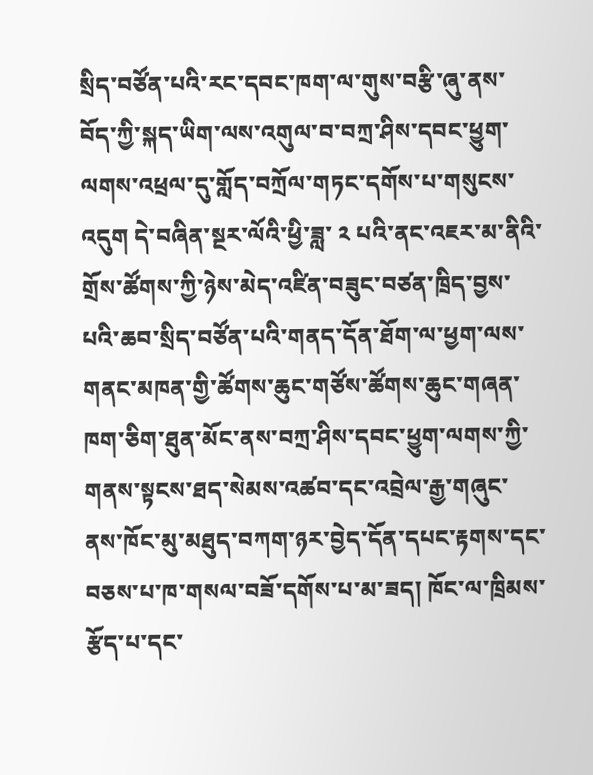སྲིད་བཙོན་པའི་རང་དབང་ཁག་ལ་གུས་བརྩི་ཞུ་ནས་བོད་ཀྱི་སྐད་ཡིག་ལས་འགུལ་བ་བཀྲ་ཤིས་དབང་ཕྱུག་ལགས་འཕྲལ་དུ་གློད་བཀྲོལ་གཏང་དགོས་པ་གསུངས་འདུག དེ་བཞིན་སྔར་ལོའི་ཕྱི་ཟླ་ ༢ པའི་ནང་འཇར་མ་ནིའི་གྲོས་ཚོགས་ཀྱི་ཉེས་མེད་འཛིན་བཟུང་བཙན་ཁྲིད་བྱས་པའི་ཆབ་སྲིད་བཙོན་པའི་གནད་དོན་ཐོག་ལ་ཕྱག་ལས་གནང་མཁན་གྱི་ཚོགས་ཆུང་གཙོས་ཚོགས་ཆུང་གཞན་ཁག་ཅིག་ཐུན་མོང་ནས་བཀྲ་ཤིས་དབང་ཕྱུག་ལགས་ཀྱི་གནས་སྟངས་ཐད་སེམས་འཚབ་དང་འབྲེལ་རྒྱ་གཞུང་ནས་ཁོང་མུ་མཐུད་བཀག་ཉར་བྱེད་དོན་དཔང་རྟགས་དང་བཅས་པ་ཁ་གསལ་བཟོ་དགོས་པ་མ་ཟད། ཁོང་ལ་ཁྲིམས་རྩོད་པ་དང་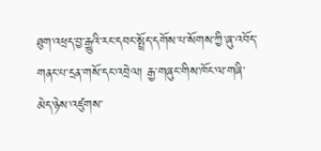ཐུག་འཕྲད་བྱ་རྒྱུའི་རང་དབང་སྤྲོད་དགོས་པ་སོགས་ཀྱི་ཞུ་འབོད་གནང་པ་དྲན་གསོ་དང་འབྲེལ། རྒྱ་གཞུང་གིས་ཁོང་ལ་གཞི་མེད་ཉེས་འཛུགས་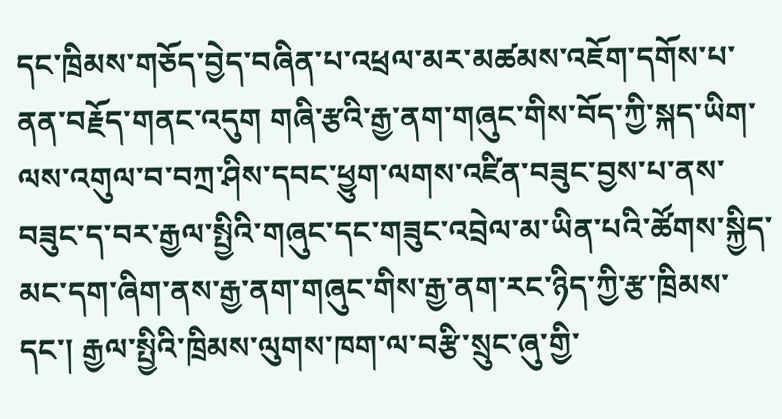དང་ཁྲིམས་གཅོད་བྱེད་བཞིན་པ་འཕྲལ་མར་མཚམས་འཇོག་དགོས་པ་ནན་བརྗོད་གནང་འདུག གཞི་རྩའི་རྒྱ་ནག་གཞུང་གིས་བོད་ཀྱི་སྐད་ཡིག་ལས་འགུལ་བ་བཀྲ་ཤིས་དབང་ཕྱུག་ལགས་འཛིན་བཟུང་བྱས་པ་ནས་བཟུང་ད་བར་རྒྱལ་སྤྱིའི་གཞུང་དང་གཟུང་འབྲེལ་མ་ཡིན་པའི་ཚོགས་སྐྱིད་མང་དག་ཞིག་ནས་རྒྱ་ནག་གཞུང་གིས་རྒྱ་ནག་རང་ཉིད་ཀྱི་རྩ་ཁྲིམས་དང་། རྒྱལ་སྤྱིའི་ཁྲིམས་ལུགས་ཁག་ལ་བརྩི་སྲུང་ཞུ་གྱི་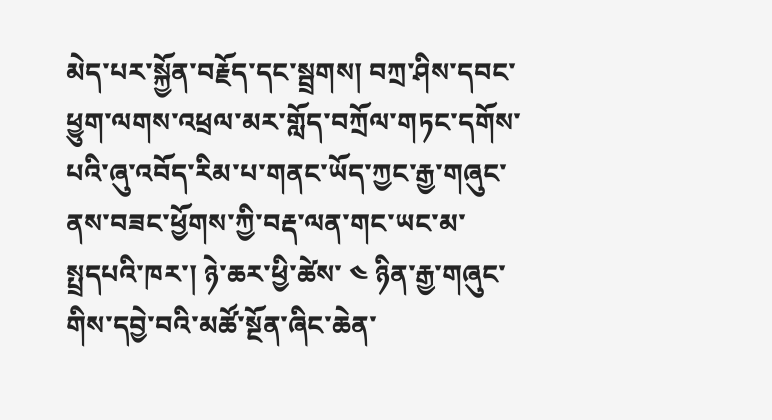མེད་པར་སྐྱོན་བརྗོད་དང་སྦྲགས། བཀྲ་ཤིས་དབང་ཕྱུག་ལགས་འཕྲལ་མར་གློད་བཀྲོལ་གཏང་དགོས་པའི་ཞུ་འབོད་རིམ་པ་གནང་ཡོད་ཀྱང་རྒྱ་གཞུང་ནས་བཟང་ཕྱོགས་ཀྱི་བརྡ་ལན་གང་ཡང་མ་སྤྲདཔའི་ཁར་། ཉེ་ཆར་ཕྱི་ཚེས་ ༤ ཉིན་རྒྱ་གཞུང་གིས་དབྱེ་བའི་མཚོ་སྔོན་ཞིང་ཆེན་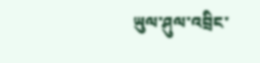ཡུལ་ཤུལ་འབྲིང་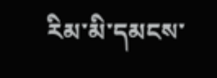རིམ་མི་དམངས་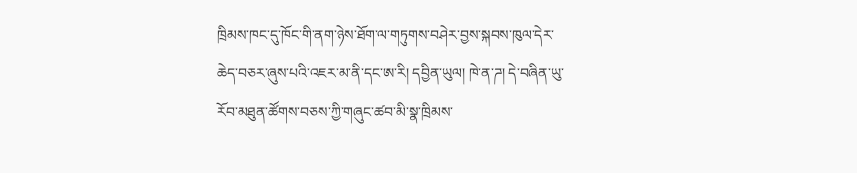ཁྲིམས་ཁང་དུ་ཁོང་གི་ནག་ཉེས་ཐོག་ལ་གཏུགས་བཤེར་བྱས་སྐབས་ཁུལ་དེར་ཆེད་བཅར་ཞུས་པའི་འཇར་མ་ནི་དང་ཨ་རི། དབྱིན་ཡུལ། ཁེ་ན་ཌ། དེ་བཞིན་ཡུ་རོབ་མཐུན་ཚོགས་བཅས་ཀྱི་གཞུང་ཚབ་མི་སྣ་ཁྲིམས་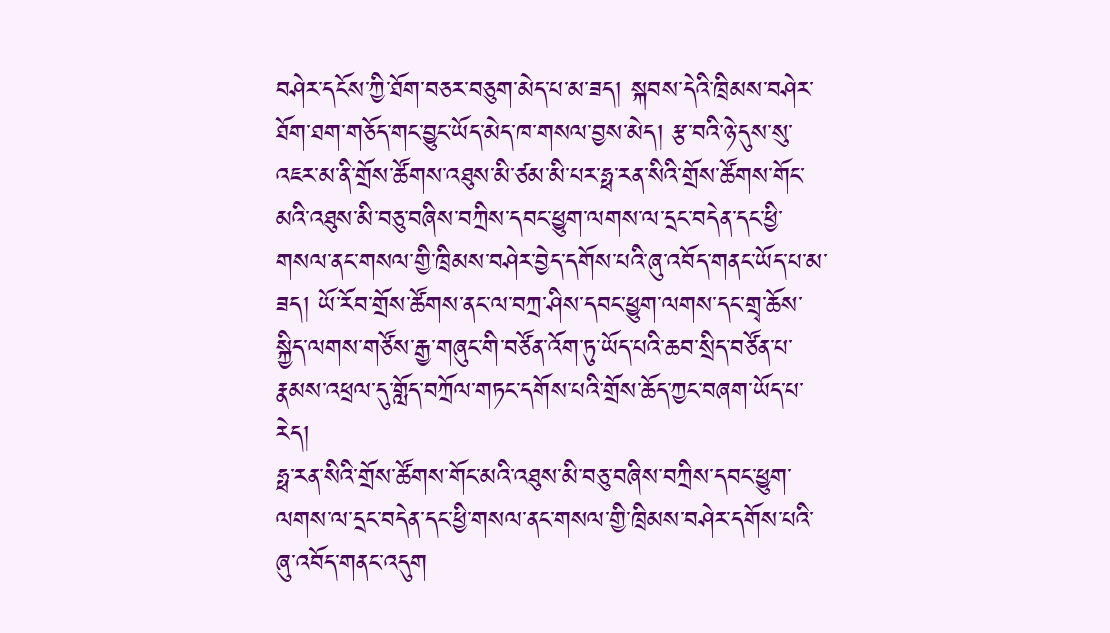བཤེར་དངོས་ཀྱི་ཐོག་བཅར་བཅུག་མེད་པ་མ་ཟད། སྐབས་དེའི་ཁྲིམས་བཤེར་ཐོག་ཐག་གཅོད་གང་བྱུང་ཡོད་མེད་ཁ་གསལ་བྱས་མེད། རྩ་བའི་ཉེ་དུས་སུ་འཇར་མ་ནི་གྲོས་ཚོགས་འཐུས་མི་ཙམ་མི་པར་ཧྥ་རན་སིའི་གྲོས་ཚོགས་གོང་མའི་འཐུས་མི་བཅུ་བཞིས་བཀྲིས་དབང་ཕྱུག་ལགས་ལ་དྲང་བདེན་དང་ཕྱི་གསལ་ནང་གསལ་གྱི་ཁྲིམས་བཤེར་བྱེད་དགོས་པའི་ཞུ་འབོད་གནང་ཡོད་པ་མ་ཟད། ཡོ་རོབ་གྲོས་ཚོགས་ནང་ལ་བཀྲ་ཤིས་དབང་ཕྱུག་ལགས་དང་གྲྭ་ཆོས་སྐྱིད་ལགས་གཙོས་རྒྱ་གཞུང་གི་བཙོན་འོག་ཏུ་ཡོད་པའི་ཆབ་སྲིད་བཙོན་པ་རྣམས་འཕྲལ་དུ་གློད་བཀྲོལ་གཏང་དགོས་པའི་གྲོས་ཆོད་ཀྱང་བཞག་ཡོད་པ་རེད།
ཧྥ་རན་སིའི་གྲོས་ཚོགས་གོང་མའི་འཐུས་མི་བཅུ་བཞིས་བཀྲིས་དབང་ཕྱུག་ལགས་ལ་དྲང་བདེན་དང་ཕྱི་གསལ་ནང་གསལ་གྱི་ཁྲིམས་བཤེར་དགོས་པའི་ཞུ་འབོད་གནང་འདུག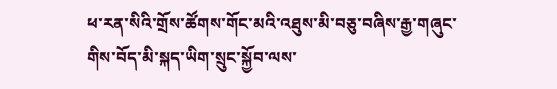ཕ་རན་སིའི་གྲོས་ཚོགས་གོང་མའི་འཐུས་མི་བཅུ་བཞིས་རྒྱ་གཞུང་གིས་བོད་མི་སྐད་ཡིག་སྲུང་སྐྱོབ་ལས་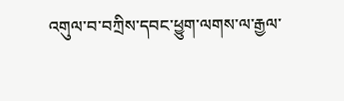འགུལ་བ་བཀྲིས་དབང་ཕྱུག་ལགས་ལ་རྒྱལ་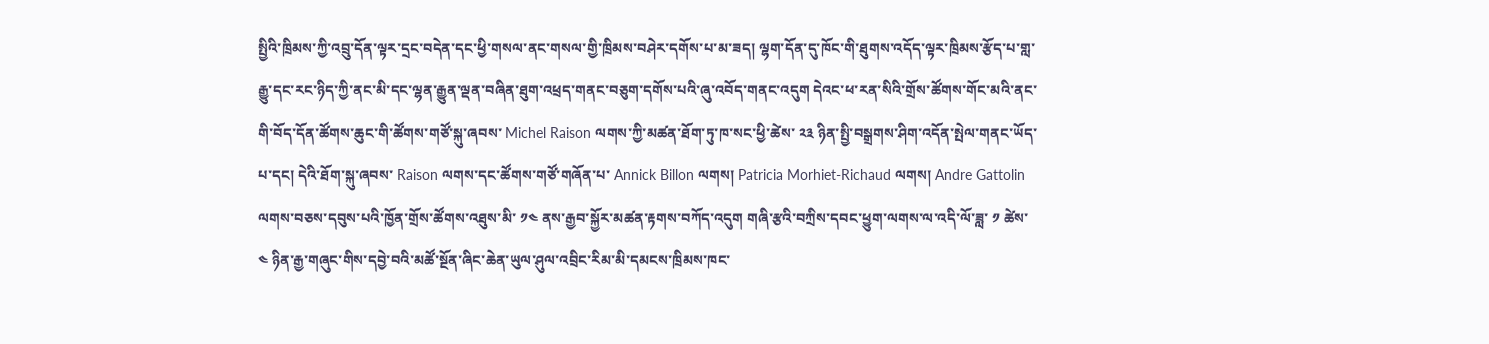སྤྱིའི་ཁྲིམས་ཀྱི་འབྲུ་དོན་ལྟར་དྲང་བདེན་དང་ཕྱི་གསལ་ནང་གསལ་གྱི་ཁྲིམས་བཤེར་དགོས་པ་མ་ཟད། ལྷག་དོན་དུ་ཁོང་གི་ཐུགས་འདོད་ལྟར་ཁྲིམས་རྩོད་པ་གླ་རྒྱུ་དང་རང་ཉིད་ཀྱི་ནང་མི་དང་ལྷན་རྒྱུན་ལྡན་བཞིན་ཐུག་འཕྲད་གནང་བཅུག་དགོས་པའི་ཞུ་འབོད་གནང་འདུག དེའང་ཕ་རན་སིའི་གྲོས་ཚོགས་གོང་མའི་ནང་གི་བོད་དོན་ཚོགས་ཆུང་གི་ཚོགས་གཙོ་སྐུ་ཞབས་ Michel Raison ལགས་ཀྱི་མཚན་ཐོག་ཏུ་ཁ་སང་ཕྱི་ཚེས་ ༢༣ ཉིན་སྤྱི་བསྒྲགས་ཤིག་འདོན་སྤེལ་གནང་ཡོད་པ་དང། དེའི་ཐོག་སྐུ་ཞབས་ Raison ལགས་དང་ཚོགས་གཙོ་གཞོན་པ་ Annick Billon ལགས། Patricia Morhiet-Richaud ལགས། Andre Gattolin ལགས་བཅས་དབུས་པའི་ཁྱོན་གྲོས་ཚོགས་འཐུས་མི་ ༡༤ ནས་རྒྱབ་སྐྱོར་མཚན་རྟགས་བཀོད་འདུག གཞི་རྩའི་བཀྲིས་དབང་ཕྱུག་ལགས་ལ་འདི་ལོ་ཟླ་ ༡ ཚེས་ ༤ ཉིན་རྒྱ་གཞུང་གིས་དབྱེ་བའི་མཚོ་སྔོན་ཞིང་ཆེན་ཡུལ་ཤུལ་འབྲིང་རིམ་མི་དམངས་ཁྲིམས་ཁང་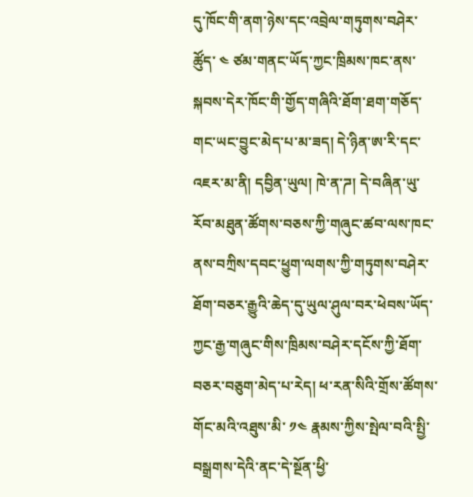དུ་ཁོང་གི་ནག་ཉེས་དང་འབྲེལ་གཏུགས་བཤེར་ཚོུད་ ༤ ཙམ་གནང་ཡོད་ཀྱང་ཁྲིམས་ཁང་ནས་སྐབས་དེར་ཁོང་གི་གྱོད་གཞིའི་ཐོག་ཐག་གཅོད་གང་ཡང་བྱུང་མེད་པ་མ་ཟད། དེ་ཉིན་ཨ་རི་དང་འཇར་མ་ནི། དབྱིན་ཡུལ། ཁེ་ན་ཌ། དེ་བཞིན་ཡུ་རོབ་མཐུན་ཚོགས་བཅས་ཀྱི་གཞུང་ཚབ་ལས་ཁང་ནས་བཀྲིས་དབང་ཕྱུག་ལགས་ཀྱི་གཏུགས་བཤེར་ཐོག་བཅར་རྒྱུའི་ཆེད་དུ་ཡུལ་ཤུལ་བར་ཕེབས་ཡོད་ཀྱང་རྒྱ་གཞུང་གིས་ཁྲིམས་བཤེར་དངོས་ཀྱི་ཐོག་བཅར་བཅུག་མེད་པ་རེད། ཕ་རན་སིའི་གྲོས་ཚོགས་གོང་མའི་འཐུས་མི་ ༡༤ རྣམས་ཀྱིས་སྤེལ་བའི་སྤྱི་བསྒྲགས་དེའི་ནང་དེ་སྔོན་ཕྱི་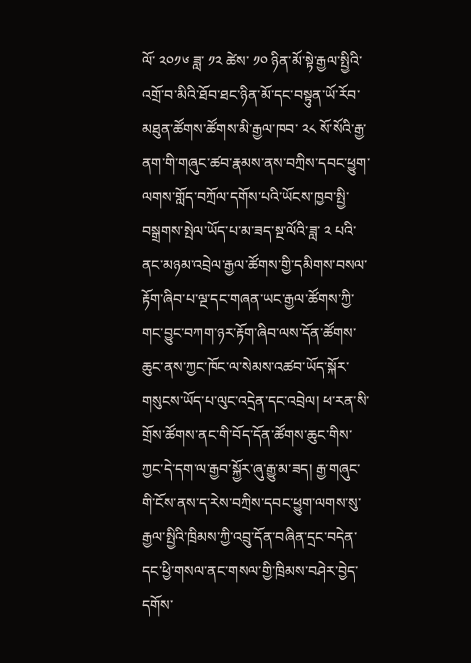ལོ་ ༢༠༡༦ ཟླ་ ༡༢ ཚེས་ ༡༠ ཉིན་མོ་སྟེ་རྒྱལ་སྤྱིའི་འགྲོ་བ་མིའི་ཐོབ་ཐང་ཉིན་མོ་དང་བསྟུན་ཡོ་རོབ་མཐུན་ཚོགས་ཚོགས་མི་རྒྱལ་ཁབ་ ༢༨ སོ་སོའི་རྒྱ་ནག་གི་གཞུང་ཚབ་རྣམས་ནས་བཀྲིས་དབང་ཕྱུག་ལགས་གློད་བཀྲོལ་དགོས་པའི་ཡོངས་ཁྱབ་སྤྱི་བསྒྲགས་སྤེལ་ཡོད་པ་མ་ཟད་སྔ་ལོའི་ཟླ་ ༢ པའི་ནང་མཉམ་འབྲེལ་རྒྱལ་ཚོགས་གྱི་དམིགས་བསལ་རྟོག་ཞིབ་པ་ལྔ་དང་གཞན་ཡང་རྒྱལ་ཚོགས་ཀྱི་གང་བྱུང་བཀག་ཉར་རྟོག་ཞིབ་ལས་དོན་ཚོགས་ཆུང་ནས་ཀྱང་ཁོང་ལ་སེམས་འཚབ་ཡོད་སྐོར་གསུངས་ཡོད་པ་ལུང་འདྲེན་དང་འབྲེལ། ཕ་རན་སི་གྲོས་ཚོགས་ནང་གི་བོད་དོན་ཚོགས་ཆུང་གིས་ཀྱང་དེ་དག་ལ་རྒྱབ་སྐྱོར་ཞུ་རྒྱུ་མ་ཟད། རྒྱ་གཞུང་གི་ངོས་ནས་ད་རེས་བཀྲིས་དབང་ཕྱུག་ལགས་སུ་རྒྱལ་སྤྱིའི་ཁྲིམས་ཀྱི་འབྲུ་དོན་བཞིན་དྲང་བདེན་དང་ཕྱི་གསལ་ནང་གསལ་གྱི་ཁྲིམས་བཤེར་བྱེད་དགོས་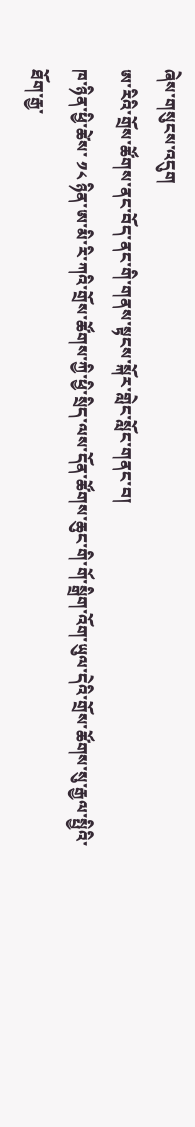ཞེས་གསུངས་འདུག
ཨ་རིའི་གྲོས་ཚོགས་ནང་བོད་ནང་གི་གནས་སྟངས་སྐོར་གླེང་སློང་གནང་བ།
ཁ་ཉིན་ཕྱི་ཚེས་ ༡༨ ཉིན་ཨ་མི་རི་ཀའི་གྲོས་ཚོགས་ཀྱི་ཕྱི་སྲིད་ལས་དོན་ཚོགས་ཆུང་གི་གོ་སྒྲིག་འོག་ཡུལ་དེའི་གྲོས་ཚོགས་སུ་རྒྱལ་སྤྱིའི་ཐོག་རྒྱ་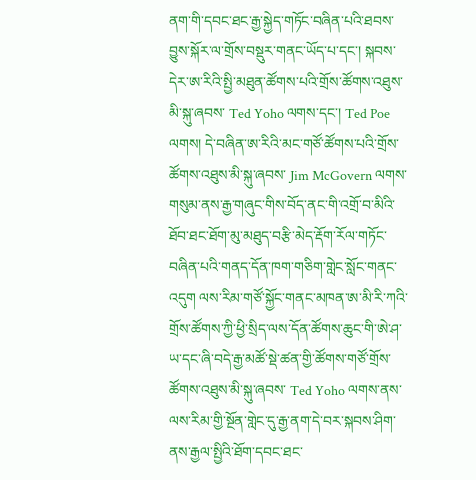ནག་གི་དབང་ཐང་རྒྱ་སྐྱེད་གཏོང་བཞིན་པའི་ཐབས་བྱུས་སྐོར་ལ་གྲོས་བསྡུར་གནང་ཡོད་པ་དང་། སྐབས་དེར་ཨ་རིའི་སྤྱི་མཐུན་ཚོགས་པའི་གྲོས་ཚོགས་འཐུས་མི་སྐུ་ཞབས་ Ted Yoho ལགས་དང་། Ted Poe ལགས། དེ་བཞིན་ཨ་རིའི་མང་གཙོ་ཚོགས་པའི་གྲོས་ཚོགས་འཐུས་མི་སྐུ་ཞབས་ Jim McGovern ལགས་གསུམ་ནས་རྒྱ་གཞུང་གིས་བོད་ནང་གི་འགྲོ་བ་མིའི་ཐོབ་ཐང་ཐོག་མུ་མཐུད་བརྩི་མེད་རྡོག་རོལ་གཏོང་བཞིན་པའི་གནད་དོན་ཁག་གཅིག་གླེང་སློང་གནང་འདུག ལས་རིམ་གཙོ་སྐྱོང་གནང་མཁན་ཨ་མི་རི་ཀའི་གྲོས་ཚོགས་ཀྱི་ཕྱི་སྲིད་ལས་དོན་ཚོགས་ཆུང་གི་ཨེ་ཤ་ཡ་དང་ཞི་བདེ་རྒྱ་མཚོ་སྡེ་ཚན་གྱི་ཚོགས་གཙོ་གྲོས་ཚོགས་འཐུས་མི་སྐུ་ཞབས་ Ted Yoho ལགས་ནས་ལས་རིམ་གྱི་སྔོན་གླེང་དུ་རྒྱ་ནག་དེ་བར་སྐབས་ཤིག་ནས་རྒྱལ་སྤྱིའི་ཐོག་དབང་ཐང་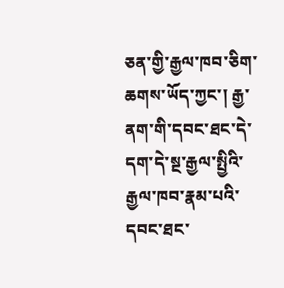ཅན་གྱི་རྒྱལ་ཁབ་ཅིག་ཆགས་ཡོད་ཀྱང་། རྒྱ་ནག་གི་དབང་ཐང་དེ་དག་དེ་སྔ་རྒྱལ་སྤྱིའི་རྒྱལ་ཁབ་རྣམ་པའི་དབང་ཐང་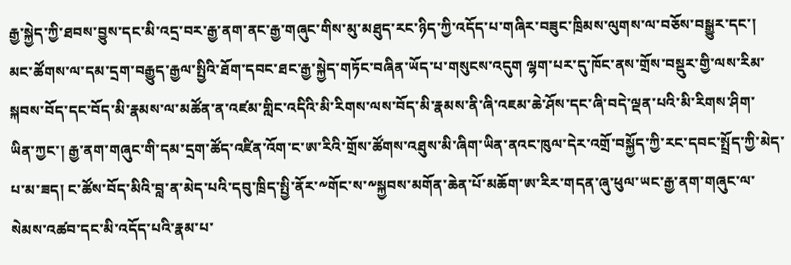རྒྱ་སྐྱེད་ཀྱི་ཐབས་བྱུས་དང་མི་འདྲ་བར་རྒྱ་ནག་ནང་རྒྱ་གཞུང་གིས་མུ་མཐུད་རང་ཉིད་ཀྱི་འདོད་པ་གཞིར་བཟུང་ཁྲིམས་ལུགས་ལ་བཅོས་བསྒྱུར་དང་། མང་ཚོགས་ལ་དམ་དྲག་བརྒྱུད་རྒྱལ་སྤྱིའི་ཐོག་དབང་ཐང་རྒྱ་སྐྱེད་གཏོང་བཞིན་ཡོད་པ་གསུངས་འདུག ལྷག་པར་དུ་ཁོང་ནས་གྲོས་བསྡུར་གྱི་ལས་རིམ་སྐབས་བོད་དང་བོད་མི་རྣམས་ལ་མཚོན་ན་འཛམ་གླིང་འདིའི་མི་རིགས་ལས་བོད་མི་རྣམས་ནི་ཞི་འཇམ་ཆེ་ཤོས་དང་ཞི་བདེ་ལྡན་པའི་མི་རིགས་ཤིག་ཡིན་ཀྱང་། རྒྱ་ནག་གཞུང་གི་དམ་དྲག་ཚོད་འཛིན་འོག་ང་ཨ་རིའི་གྲོས་ཚོགས་འཐུས་མི་ཞིག་ཡིན་ནའང་ཁུལ་དེར་འགྲོ་བསྐྱོད་ཀྱི་རང་དབང་སྤྲོད་ཀྱི་མེད་པ་མ་ཟད། ང་ཚོས་བོད་མིའི་བླ་ན་མེད་པའི་དབུ་ཁྲིད་སྤྱི་ནོར་༸གོང་ས་༸སྐྱབས་མགོན་ཆེན་པོ་མཆོག་ཨ་རིར་གདན་ཞུ་ཕུལ་ཡང་རྒྱ་ནག་གཞུང་ལ་སེམས་འཚབ་དང་མི་འདོད་པའི་རྣམ་པ་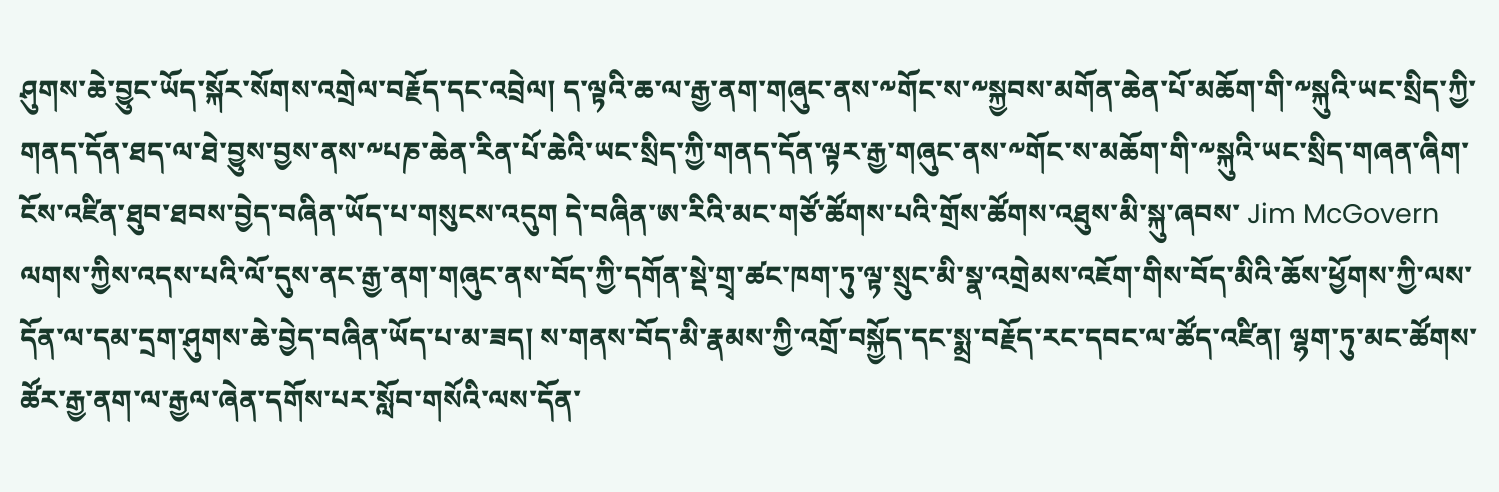ཤུགས་ཆེ་བྱུང་ཡོད་སྐོར་སོགས་འགྲེལ་བརྗོད་དང་འབྲེལ། ད་ལྟའི་ཆ་ལ་རྒྱ་ནག་གཞུང་ནས་༸གོང་ས་༸སྐྱབས་མགོན་ཆེན་པོ་མཆོག་གི་༸སྐུའི་ཡང་སྲིད་ཀྱི་གནད་དོན་ཐད་ལ་ཐེ་བྱུས་བྱས་ནས་༸པཎ་ཆེན་རིན་པོ་ཆེའི་ཡང་སྲིད་ཀྱི་གནད་དོན་ལྟར་རྒྱ་གཞུང་ནས་༸གོང་ས་མཆོག་གི་༸སྐུའི་ཡང་སྲིད་གཞན་ཞིག་ངོས་འཛིན་ཐུབ་ཐབས་བྱེད་བཞིན་ཡོད་པ་གསུངས་འདུག དེ་བཞིན་ཨ་རིའི་མང་གཙོ་ཚོགས་པའི་གྲོས་ཚོགས་འཐུས་མི་སྐུ་ཞབས་ Jim McGovern ལགས་ཀྱིས་འདས་པའི་ལོ་དུས་ནང་རྒྱ་ནག་གཞུང་ནས་བོད་ཀྱི་དགོན་སྡེ་གྲྭ་ཚང་ཁག་ཏུ་ལྟ་སྲུང་མི་སྣ་འགྲེམས་འཇོག་གིས་བོད་མིའི་ཆོས་ཕྱོགས་ཀྱི་ལས་དོན་ལ་དམ་དྲག་ཤུགས་ཆེ་བྱེད་བཞིན་ཡོད་པ་མ་ཟད། ས་གནས་བོད་མི་རྣམས་ཀྱི་འགྲོ་བསྐྱོད་དང་སྨྲ་བརྗོད་རང་དབང་ལ་ཚོད་འཛིན། ལྷག་ཏུ་མང་ཚོགས་ཚོར་རྒྱ་ནག་ལ་རྒྱལ་ཞེན་དགོས་པར་སློབ་གསོའི་ལས་དོན་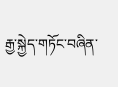རྒྱ་སྐྱེད་གཏོང་བཞིན་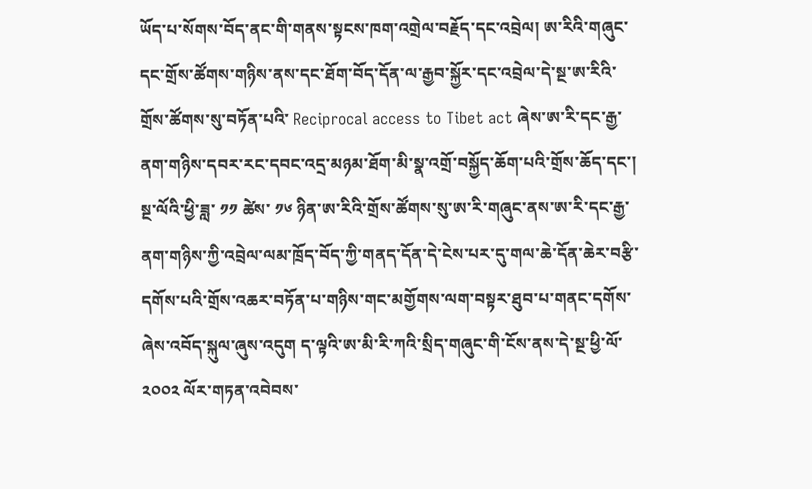ཡོད་པ་སོགས་བོད་ནང་གི་གནས་སྟངས་ཁག་འགྲེལ་བརྗོད་དང་འབྲེལ། ཨ་རིའི་གཞུང་དང་གྲོས་ཚོགས་གཉིས་ནས་དང་ཐོག་བོད་དོན་ལ་རྒྱབ་སྐྱོར་དང་འབྲེལ་དེ་སྔ་ཨ་རིའི་གྲོས་ཚོགས་སུ་བཏོན་པའི་ Reciprocal access to Tibet act ཞེས་ཨ་རི་དང་རྒྱ་ནག་གཉིས་དབར་རང་དབང་འདྲ་མཉམ་ཐོག་མི་སྣ་འགྲོ་བསྐྱོད་ཆོག་པའི་གྲོས་ཆོད་དང་། སྔ་ལོའི་ཕྱི་ཟླ་ ༡༡ ཚེས་ ༡༦ ཉིན་ཨ་རིའི་གྲོས་ཚོགས་སུ་ཨ་རི་གཞུང་ནས་ཨ་རི་དང་རྒྱ་ནག་གཉིས་ཀྱི་འབྲེལ་ལམ་ཁྲོད་བོད་ཀྱི་གནད་དོན་དེ་ངེས་པར་དུ་གལ་ཆེ་དོན་ཆེར་བརྩི་དགོས་པའི་གྲོས་འཆར་བཏོན་པ་གཉིས་གང་མགྱོགས་ལག་བསྟར་ཐུབ་པ་གནང་དགོས་ཞེས་འབོད་སྐུལ་ཞུས་འདུག ད་ལྟའི་ཨ་མི་རི་ཀའི་སྲིད་གཞུང་གི་ངོས་ནས་དེ་སྔ་ཕྱི་ལོ་ ༢༠༠༢ ལོར་གཏན་འབེབས་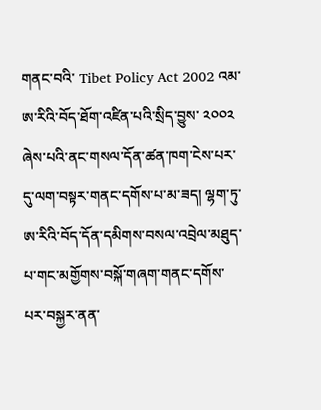གནང་བའི་ Tibet Policy Act 2002 འམ་ཨ་རིའི་བོད་ཐོག་འཛིན་པའི་སྲིད་བྱུས་ ༢༠༠༢ ཞེས་པའི་ནང་གསལ་དོན་ཚན་ཁག་ངེས་པར་དུ་ལག་བསྟར་གནང་དགོས་པ་མ་ཟད། ལྷག་ཏུ་ཨ་རིའི་བོད་དོན་དམིགས་བསལ་འབྲེལ་མཐུད་པ་གང་མགྱོགས་བསྐོ་གཞག་གནང་དགོས་པར་བསྐྱར་ནན་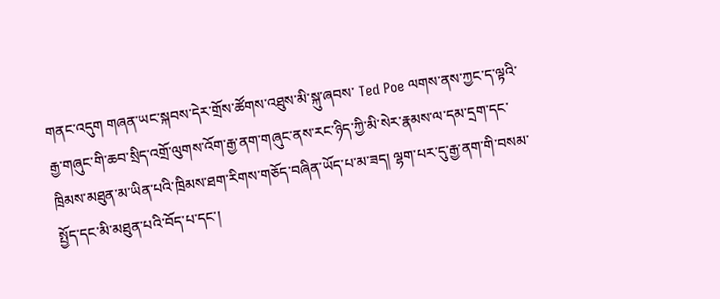གནང་འདུག གཞན་ཡང་སྐབས་དེར་གྲོས་ཚོགས་འཐུས་མི་སྐུ་ཞབས་ Ted Poe ལགས་ནས་ཀྱང་ད་ལྟའི་རྒྱ་གཞུང་གི་ཆབ་སྲིད་འགྲོ་ལུགས་འོག་རྒྱ་ནག་གཞུང་ནས་རང་ཉིད་ཀྱི་མི་སེར་རྣམས་ལ་དམ་དྲག་དང་ཁྲིམས་མཐུན་མ་ཡིན་པའི་ཁྲིམས་ཐག་རིགས་གཅོད་བཞིན་ཡོད་པ་མ་ཟད། ལྷག་པར་དུ་རྒྱ་ནག་གི་བསམ་སྤྱོད་དང་མི་མཐུན་པའི་བོད་པ་དང་།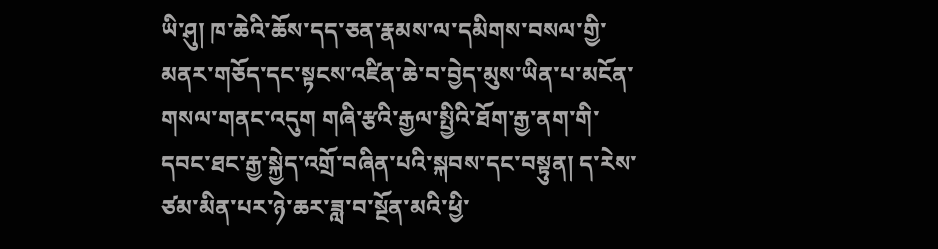ཡི་ཤུ། ཁ་ཆེའི་ཆོས་དད་ཅན་རྣམས་ལ་དམིགས་བསལ་གྱི་མནར་གཅོད་དང་སྟངས་འཛིན་ཆེ་བ་བྱེད་མུས་ཡིན་པ་མངོན་གསལ་གནང་འདུག གཞི་རྩའི་རྒྱལ་སྤྱིའི་ཐོག་རྒྱ་ནག་གི་དབང་ཐང་རྒྱ་སྐྱེད་འགྲོ་བཞིན་པའི་སྐབས་དང་བསྟུན། ད་རེས་ཙམ་མིན་པར་ཉེ་ཆར་ཟླ་བ་སྔོན་མའི་ཕྱི་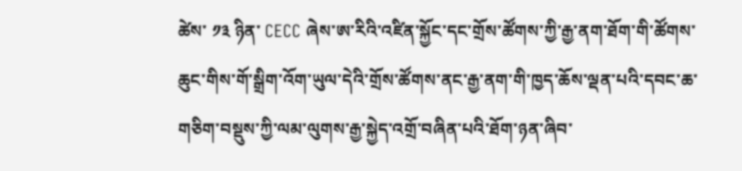ཚེས་ ༡༣ ཉིན་ CECC ཞེས་ཨ་རིའི་འཛིན་སྐྱོང་དང་གྲོས་ཚོགས་ཀྱི་རྒྱ་ནག་ཐོག་གི་ཚོགས་ཆུང་གིས་གོ་སྒྲིག་འོག་ཡུལ་དེའི་གྲོས་ཚོགས་ནང་རྒྱ་ནག་གི་ཁྱད་ཆོས་ལྡན་པའི་དབང་ཆ་གཅིག་བསྡུས་ཀྱི་ལམ་ལུགས་རྒྱ་སྐྱེད་འགྲོ་བཞིན་པའི་ཐོག་ཉན་ཞིབ་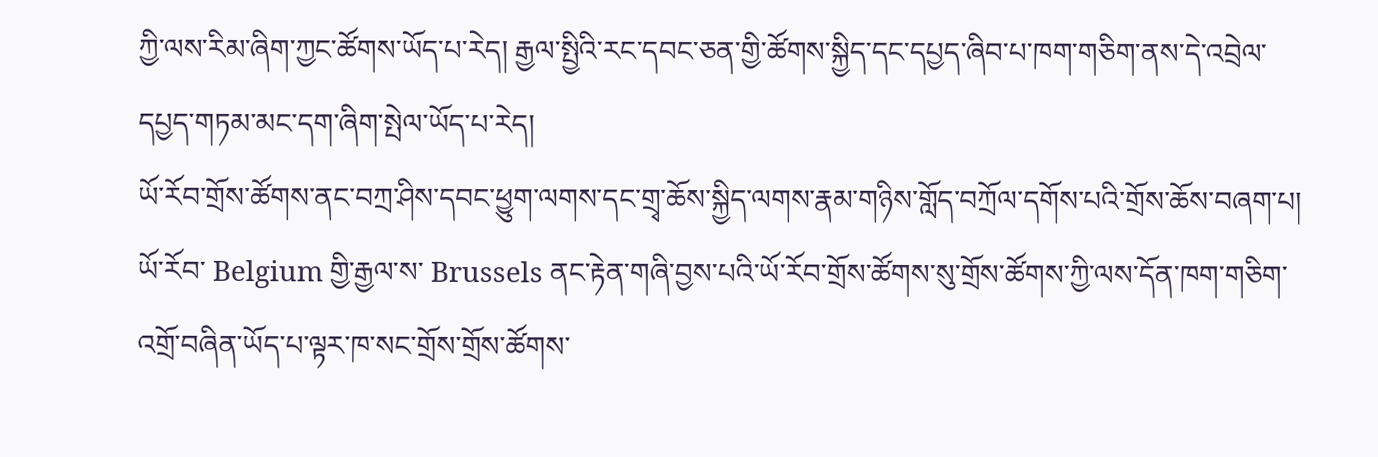ཀྱི་ལས་རིམ་ཞིག་ཀྱང་ཚོགས་ཡོད་པ་རེད། རྒྱལ་སྤྱིའི་རང་དབང་ཅན་གྱི་ཚོགས་སྐྱིད་དང་དཔྱད་ཞིབ་པ་ཁག་གཅིག་ནས་དེ་འབྲེལ་དཔྱད་གཏམ་མང་དག་ཞིག་སྤེལ་ཡོད་པ་རེད།
ཡོ་རོབ་གྲོས་ཚོགས་ནང་བཀྲ་ཤིས་དབང་ཕྱུག་ལགས་དང་གྲྭ་ཆོས་སྐྱིད་ལགས་རྣམ་གཉིས་གློད་བཀྲོལ་དགོས་པའི་གྲོས་ཆོས་བཞག་པ།
ཡོ་རོབ་ Belgium གྱི་རྒྱལ་ས་ Brussels ནང་རྟེན་གཞི་བྱས་པའི་ཡོ་རོབ་གྲོས་ཚོགས་སུ་གྲོས་ཚོགས་ཀྱི་ལས་དོན་ཁག་གཅིག་འགྲོ་བཞིན་ཡོད་པ་ལྟར་ཁ་སང་གྲོས་གྲོས་ཚོགས་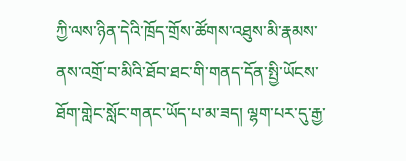ཀྱི་ལས་ཉིན་དེའི་ཁྲོད་གྲོས་ཚོགས་འཐུས་མི་རྣམས་ནས་འགྲོ་བ་མིའི་ཐོབ་ཐང་གི་གནད་དོན་སྤྱི་ཡོངས་ཐོག་གླེང་སློང་གནང་ཡོད་པ་མ་ཟད། ལྷག་པར་དུ་རྒྱ་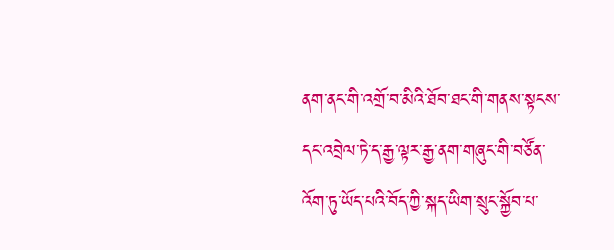ནག་ནང་གི་འགྲོ་བ་མིའི་ཐོབ་ཐང་གི་གནས་སྟངས་དང་འབྲེལ་ཏེ་ད་རྒྱ་ལྟར་རྒྱ་ནག་གཞུང་གི་བཙོན་འོག་ཏུ་ཡོད་པའི་བོད་ཀྱི་སྐད་ཡིག་སྲུང་སྐྱོབ་པ་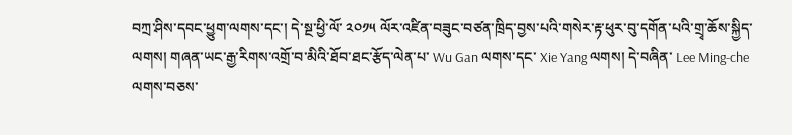བཀྲ་ཤིས་དབང་ཕྱུག་ལགས་དང་། དེ་སྔ་ཕྱི་ལོ་ ༢༠༡༥ ལོར་འཛིན་བཟུང་བཙན་ཁྲིད་བྱས་པའི་གསེར་རྟ་ཕུར་བུ་དགོན་པའི་གྲྭ་ཆོས་སྐྱིད་ལགས། གཞན་ཡང་རྒྱ་རིགས་འགྲོ་བ་མིའི་ཐོབ་ཐང་རྩོད་ལེན་པ་ Wu Gan ལགས་དང་ Xie Yang ལགས། དེ་བཞིན་ Lee Ming-che ལགས་བཅས་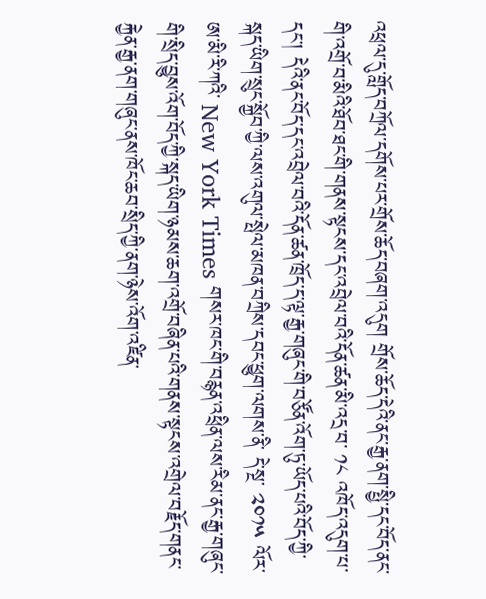འཕྲལ་དུ་གློད་བཀྲོལ་དགོས་པར་གྲོས་ཆོད་བཞག་འདུག གྲོས་ཆོད་དེའི་ནང་རྒྱ་ནག་སྤྱི་དང་བོད་ནང་གི་འགྲོ་བ་མིའི་ཐོབ་ཐང་གི་གནས་སྟངས་དང་འབྲེལ་བའི་དོན་ཚན་མི་འདྲ་བ་ ༡༨ འཁོད་འདུག་པ་དང་། དེའི་ནང་བོད་དང་འབྲེལ་བའི་དོན་ཚན་ཁྲོད་ད་ལྟ་རྒྱ་གཞུང་གི་བཙོན་འོག་ཏུ་ཡོད་པའི་བོད་ཀྱི་སྐད་ཡིག་སྲུང་སྐྱོབ་ཀྱི་ལས་འགུལ་སྤེལ་མཁན་བཀྲིས་དབང་ཕྱུག་ལགས་ནི་ དེ་སྔ་ ༢༠༡༥ ལོར་ཨ་མི་རི་ཀའི་ New York Times གསར་ཁང་གི་བརྙན་འཕྲིན་ལས་རིམ་ནང་རྒྱ་གཞུང་གི་སྲིད་བྱུས་འོག་བོད་ཀྱི་སྐད་ཡིག་ཉམས་ཆག་འགྲོ་བཞིན་པའི་གནས་སྟངས་འགྲེལ་བརྗོད་གནང་རྐྱེན་རྒྱ་ནག་གཞུང་ནས་ཁོང་ཆབ་སྲིད་ཀྱི་ནག་ཉེས་འོག་འཛིན་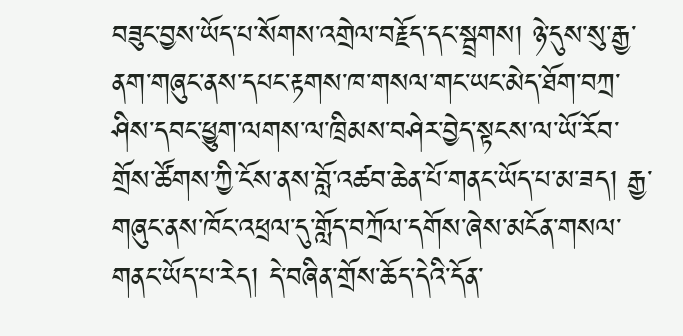བཟུང་བྱས་ཡོད་པ་སོགས་འགྲེལ་བརྗོད་དང་སྦྲགས། ཉེ་དུས་སུ་རྒྱ་ནག་གཞུང་ནས་དཔང་རྟགས་ཁ་གསལ་གང་ཡང་མེད་ཐོག་བཀྲ་ཤིས་དབང་ཕྱུག་ལགས་ལ་ཁྲིམས་བཤེར་བྱེད་སྟངས་ལ་ཡོ་རོབ་གྲོས་ཚོགས་ཀྱི་ངོས་ནས་བློ་འཚབ་ཆེན་པོ་གནང་ཡོད་པ་མ་ཟད། རྒྱ་གཞུང་ནས་ཁོང་འཕྲལ་དུ་གློད་བཀྲོལ་དགོས་ཞེས་མངོན་གསལ་གནང་ཡོད་པ་རེད། དེ་བཞིན་གྲོས་ཆོད་དེའི་དོན་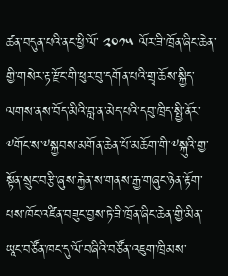ཚན་བདུན་པའི་ནང་ཕྱི་ལོ་ ༢༠༡༥ ལོར་ཟི་ཁྲོན་ཞིང་ཆེན་གྱི་གསེར་རྟ་རྫོང་གི་ཕུར་བུ་དགོན་པའི་གྲྭ་ཆོས་སྐྱིད་ལགས་ནས་བོད་མིའི་བླ་ན་མེད་པའི་དབུ་ཁྲིད་སྤྱི་ནོར་༸གོང་ས་༸སྐྱབས་མགོན་ཆེན་པོ་མཆོག་གི་༸སྐུའི་གྱ་སྟོན་སྲུང་བརྩི་ཞུས་རྐྱེན་ས་གནས་རྒྱ་གཞུང་ཉེན་རྟོག་པས་ཁོང་འཛིན་བཟུང་བྱས་ཏེ་ཟི་ཁྲོན་ཞིང་ཆེན་གྱི་མིན་ཡཱང་བཙོན་ཁང་དུ་ལོ་བཞིའི་བཙོན་འཇུག་ཁྲིམས་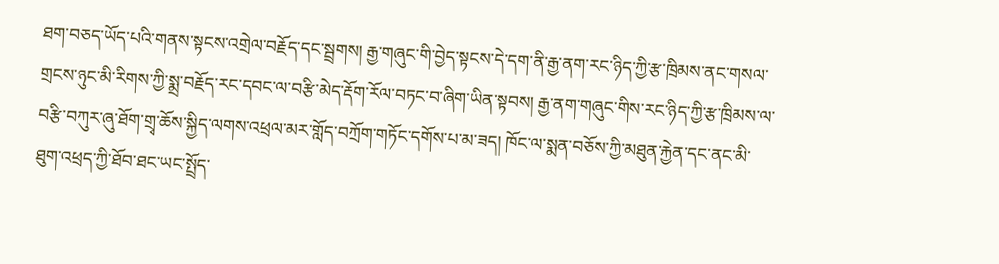ཐག་བཅད་ཡོད་པའི་གནས་སྟངས་འགྲེལ་བརྗོད་དང་སྦྲགས། རྒྱ་གཞུང་གི་བྱེད་སྟངས་དེ་དག་ནི་རྒྱ་ནག་རང་ཉིད་ཀྱི་རྩ་ཁྲིམས་ནང་གསལ་གྲངས་ཉུང་མི་རིགས་ཀྱི་སྨྲ་བརྗོད་རང་དབང་ལ་བརྩི་མེད་རྡོག་རོལ་བཏང་བ་ཞིག་ཡིན་སྟབས། རྒྱ་ནག་གཞུང་གིས་རང་ཉིད་ཀྱི་རྩ་ཁྲིམས་ལ་བརྩི་བཀུར་ཞུ་ཐོག་གྲྭ་ཆོས་སྐྱིད་ལགས་འཕྲལ་མར་གློད་བཀྲོག་གཏོང་དགོས་པ་མ་ཟད། ཁོང་ལ་སྨན་བཅོས་ཀྱི་མཐུན་རྐྱེན་དང་ནང་མི་ཐུག་འཕྲད་ཀྱི་ཐོབ་ཐང་ཡང་སྤྲོད་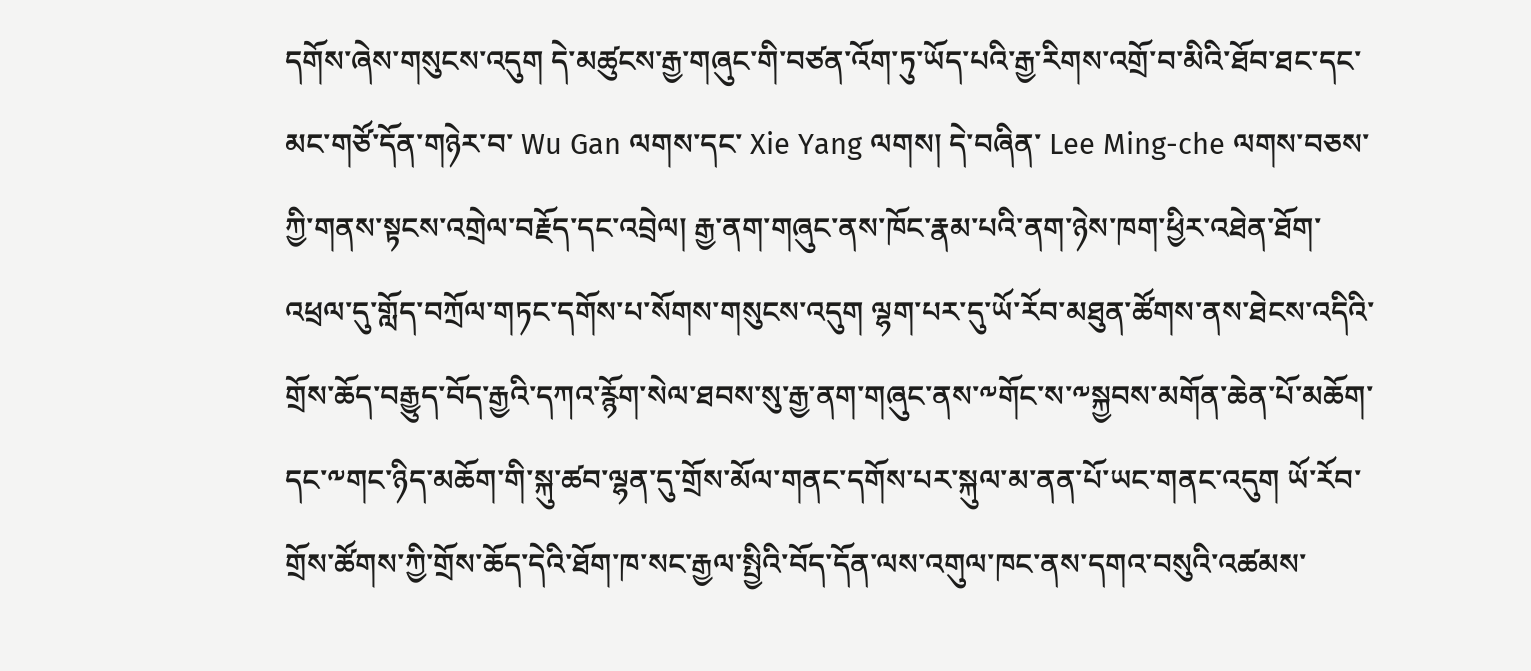དགོས་ཞེས་གསུངས་འདུག དེ་མཚུངས་རྒྱ་གཞུང་གི་བཙན་འོག་ཏུ་ཡོད་པའི་རྒྱ་རིགས་འགྲོ་བ་མིའི་ཐོབ་ཐང་དང་མང་གཙོ་དོན་གཉེར་བ་ Wu Gan ལགས་དང་ Xie Yang ལགས། དེ་བཞིན་ Lee Ming-che ལགས་བཅས་ཀྱི་གནས་སྟངས་འགྲེལ་བརྗོད་དང་འབྲེལ། རྒྱ་ནག་གཞུང་ནས་ཁོང་རྣམ་པའི་ནག་ཉེས་ཁག་ཕྱིར་འཐེན་ཐོག་འཕྲལ་དུ་གློད་བཀྲོལ་གཏང་དགོས་པ་སོགས་གསུངས་འདུག ལྷག་པར་དུ་ཡོ་རོབ་མཐུན་ཚོགས་ནས་ཐེངས་འདིའི་གྲོས་ཆོད་བརྒྱུད་བོད་རྒྱའི་དཀའ་རྙོག་སེལ་ཐབས་སུ་རྒྱ་ནག་གཞུང་ནས་༸གོང་ས་༸སྐྱབས་མགོན་ཆེན་པོ་མཆོག་དང་༸གང་ཉིད་མཆོག་གི་སྐུ་ཚབ་ལྷན་དུ་གྲོས་མོལ་གནང་དགོས་པར་སྐུལ་མ་ནན་པོ་ཡང་གནང་འདུག ཡོ་རོབ་གྲོས་ཚོགས་ཀྱི་གྲོས་ཆོད་དེའི་ཐོག་ཁ་སང་རྒྱལ་སྤྱིའི་བོད་དོན་ལས་འགུལ་ཁང་ནས་དགའ་བསུའི་འཚམས་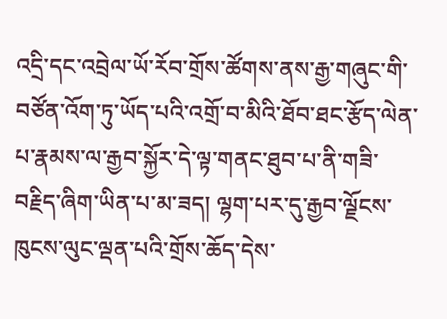འདྲི་དང་འབྲེལ་ཡོ་རོབ་གྲོས་ཚོགས་ནས་རྒྱ་གཞུང་གི་བཙོན་འོག་ཏུ་ཡོད་པའི་འགྲོ་བ་མིའི་ཐོབ་ཐང་རྩོད་ལེན་པ་རྣམས་ལ་རྒྱབ་སྐྱོར་དེ་ལྟ་གནང་ཐུབ་པ་ནི་གཟི་བརྗིད་ཞིག་ཡིན་པ་མ་ཟད། ལྷག་པར་དུ་རྒྱབ་ལྗོངས་ཁུངས་ལུང་ལྡན་པའི་གྲོས་ཆོད་དེས་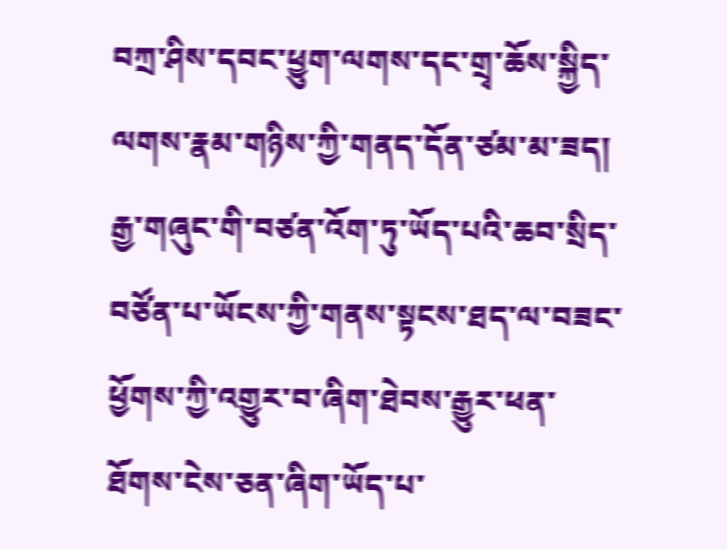བཀྲ་ཤིས་དབང་ཕྱུག་ལགས་དང་གྲྭ་ཆོས་སྐྱིད་ལགས་རྣམ་གཉིས་ཀྱི་གནད་དོན་ཙམ་མ་ཟད། རྒྱ་གཞུང་གི་བཙན་འོག་ཏུ་ཡོད་པའི་ཆབ་སྲིད་བཙོན་པ་ཡོངས་ཀྱི་གནས་སྟངས་ཐད་ལ་བཟང་ཕྱོགས་ཀྱི་འགྱུར་བ་ཞིག་ཐེབས་རྒྱུར་ཕན་ཐོགས་ངེས་ཅན་ཞིག་ཡོད་པ་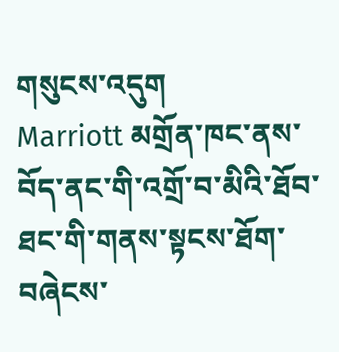གསུངས་འདུག
Marriott མགྲོན་ཁང་ནས་བོད་ནང་གི་འགྲོ་བ་མིའི་ཐོབ་ཐང་གི་གནས་སྟངས་ཐོག་བཞེངས་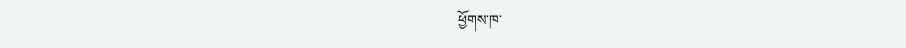ཕྱོགས་ཁ་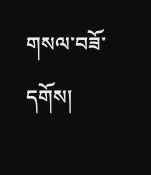གསལ་བཟོ་དགོས།